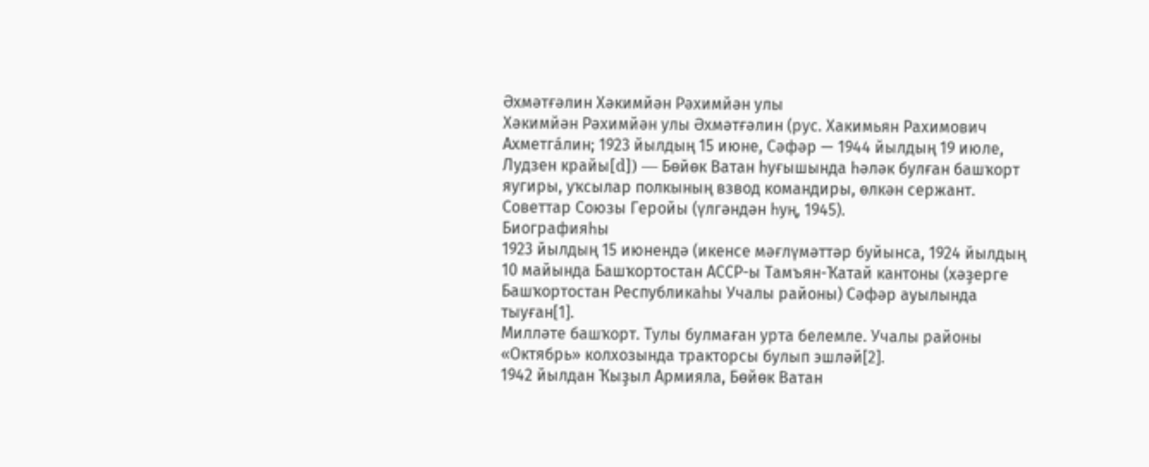Әхмәтғәлин Хәкимйән Рәхимйән улы
Хәкимйән Рәхимйән улы Әхмәтғәлин (рус. Хакимьян Рахимович Ахметга́лин; 1923 йылдың 15 июне, Сәфәр — 1944 йылдың 19 июле, Лудзен крайы[d]) — Бөйөк Ватан һуғышында һәләк булған башҡорт яугиры, уҡсылар полкының взвод командиры, өлкән сержант. Советтар Союзы Геройы (үлгәндән һуң, 1945).
Биографияһы
1923 йылдың 15 июнендә (икенсе мәғлүмәттәр буйынса, 1924 йылдың 10 майында Башҡортостан АССР-ы Тамъян-Ҡатай кантоны (хәҙерге Башҡортостан Республикаһы Учалы районы) Сәфәр ауылында тыуған[1].
Милләте башҡорт. Тулы булмаған урта белемле. Учалы районы «Октябрь» колхозында тракторсы булып эшләй[2].
1942 йылдан Ҡыҙыл Армияла, Бөйөк Ватан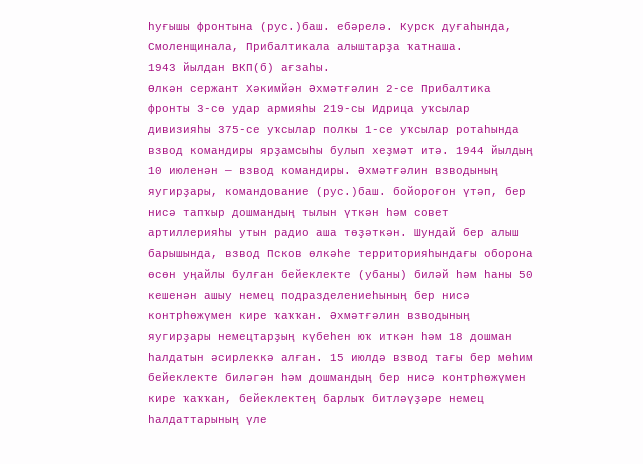һуғышы фронтына (рус.)баш. ебәрелә. Курск дуғаһында, Смоленщинала, Прибалтикала алыштарҙа ҡатнаша.
1943 йылдан ВКП(б) ағзаһы.
Өлкән сержант Хәкимйән Әхмәтғәлин 2-се Прибалтика фронты 3-сө удар армияһы 219-сы Идрица уҡсылар дивизияһы 375-се уҡсылар полкы 1-се уҡсылар ротаһында взвод командиры ярҙамсыһы булып хеҙмәт итә. 1944 йылдың 10 июленән — взвод командиры. Әхмәтғәлин взводының яугирҙары, командование (рус.)баш. бойороғон үтәп, бер нисә тапҡыр дошмандың тылын үткән һәм совет артиллерияһы утын радио аша төҙәткән. Шундай бер алыш барышында, взвод Псков өлкәһе территорияһындағы оборона өсөн уңайлы булған бейеклекте (убаны) биләй һәм һаны 50 кешенән ашыу немец подразделениеһының бер нисә контрһөжүмен кире ҡаҡҡан. Әхмәтғәлин взводының яугирҙары немецтарҙың күбеһен юҡ иткән һәм 18 дошман һалдатын әсирлеккә алған. 15 июлдә взвод тағы бер мөһим бейеклекте биләгән һәм дошмандың бер нисә контрһөжүмен кире ҡаҡҡан, бейеклектең барлыҡ битләүҙәре немец һалдаттарының үле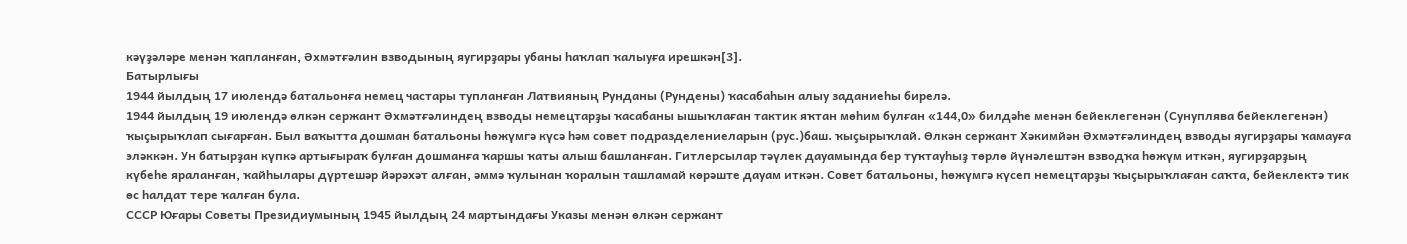кәүҙәләре менән ҡапланған, Әхмәтғәлин взводының яугирҙары убаны һаҡлап ҡалыуға ирешкән[3].
Батырлығы
1944 йылдың 17 июлендә батальонға немец частары тупланған Латвияның Рунданы (Рундены) ҡасабаһын алыу заданиеһы бирелә.
1944 йылдың 19 июлендә өлкән сержант Әхмәтғәлиндең взводы немецтарҙы ҡасабаны ышыҡлаған тактик яҡтан мөһим булған «144,0» билдәһе менән бейеклегенән (Сунуплява бейеклегенән) ҡыҫырыҡлап сығарған. Был ваҡытта дошман батальоны һөжүмгә күсә һәм совет подразделениеларын (рус.)баш. ҡыҫырыҡлай. Өлкән сержант Хәкимйән Әхмәтғәлиндең взводы яугирҙары ҡамауға эләккән. Ун батырҙан күпкә артығыраҡ булған дошманға ҡаршы ҡаты алыш башланған. Гитлерсылар тәүлек дауамында бер туҡтауһыҙ төрлө йүнәлештән взводҡа һөжүм иткән, яугирҙарҙың күбеһе яраланған, ҡайһылары дүртешәр йәрәхәт алған, әммә ҡулынан ҡоралын ташламай көрәште дауам иткән. Совет батальоны, һөжүмгә күсеп немецтарҙы ҡыҫырыҡлаған саҡта, бейеклектә тик өс һалдат тере ҡалған була.
СССР Юғары Советы Президиумының 1945 йылдың 24 мартындағы Указы менән өлкән сержант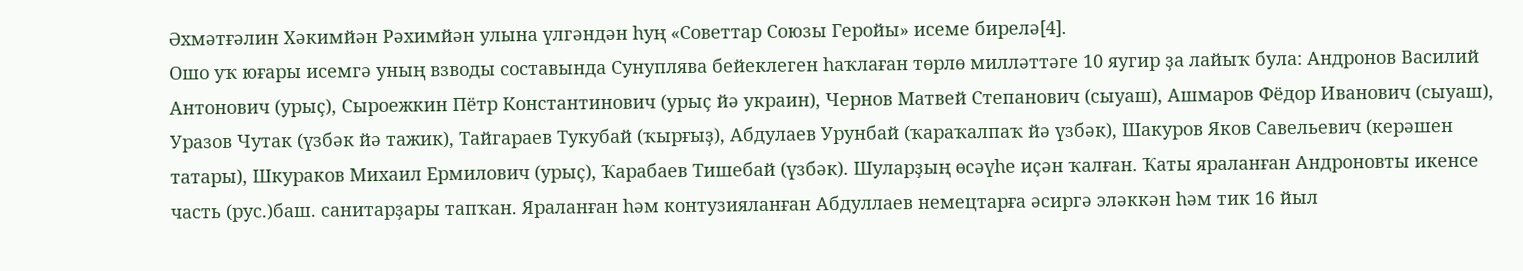Әхмәтғәлин Хәкимйән Рәхимйән улына үлгәндән һуң «Советтар Союзы Геройы» исеме бирелә[4].
Ошо уҡ юғары исемгә уның взводы составында Сунуплява бейеклеген һаҡлаған төрлө милләттәге 10 яугир ҙа лайыҡ була: Андронов Василий Антонович (урыҫ), Сыроежкин Пётр Константинович (урыҫ йә украин), Чернов Матвей Степанович (сыуаш), Ашмаров Фёдор Иванович (сыуаш), Уразов Чутак (үзбәк йә тажик), Тайгараев Тукубай (ҡырғыҙ), Абдулаев Урунбай (ҡараҡалпаҡ йә үзбәк), Шакуров Яков Савельевич (керәшен татары), Шкураков Михаил Ермилович (урыҫ), Ҡарабаев Тишебай (үзбәк). Шуларҙың өсәүһе иҫән ҡалған. Ҡаты яраланған Андроновты икенсе часть (рус.)баш. санитарҙары тапҡан. Яраланған һәм контузияланған Абдуллаев немецтарға әсиргә эләккән һәм тик 16 йыл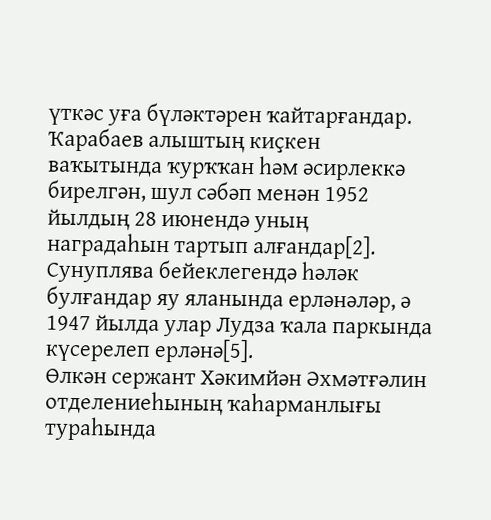үткәс уға бүләктәрен ҡайтарғандар. Ҡарабаев алыштың киҫкен ваҡытында ҡурҡҡан һәм әсирлеккә бирелгән, шул сәбәп менән 1952 йылдың 28 июнендә уның наградаһын тартып алғандар[2].
Сунуплява бейеклегендә һәләк булғандар яу яланында ерләнәләр, ә 1947 йылда улар Лудза ҡала паркында күсерелеп ерләнә[5].
Өлкән сержант Хәкимйән Әхмәтғәлин отделениеһының ҡаһарманлығы тураһында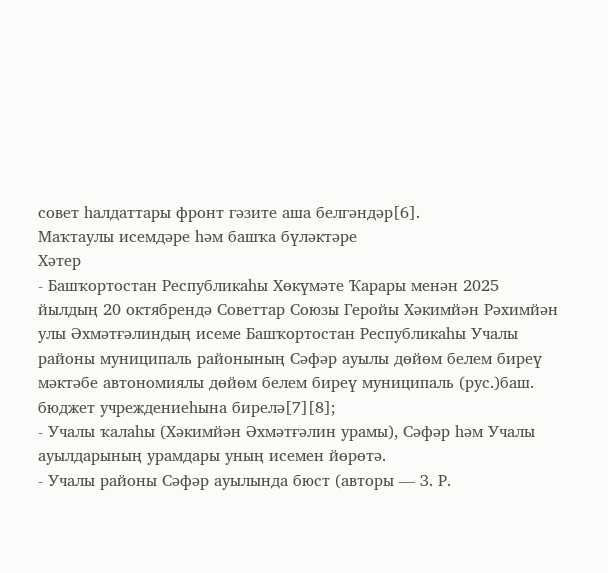совет һалдаттары фронт гәзите аша белгәндәр[6].
Маҡтаулы исемдәре һәм башҡа бүләктәре
Хәтер
- Башҡортостан Республикаһы Хөкүмәте Ҡарары менән 2025 йылдың 20 октябрендә Советтар Союзы Геройы Хәкимйән Рәхимйән улы Әхмәтғәлиндың исеме Башҡортостан Республикаһы Учалы районы муниципаль районының Сәфәр ауылы дөйөм белем биреү мәктәбе автономиялы дөйөм белем биреү муниципаль (рус.)баш. бюджет учреждениеһына бирелә[7][8];
- Учалы ҡалаһы (Хәкимйән Әхмәтғәлин урамы), Сәфәр һәм Учалы ауылдарының урамдары уның исемен йөрөтә.
- Учалы районы Сәфәр ауылында бюст (авторы — З. Р.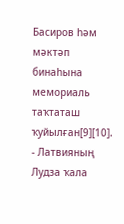Басиров һәм мәктәп бинаһына мемориаль таҡтаташ ҡуйылған[9][10].
- Латвияның Лудза ҡала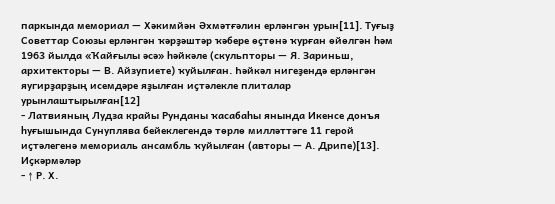паркында мемориал — Хәкимйән Әхмәтғәлин ерләнгән урын[11]. Туғыҙ Советтар Союзы ерләнгән ҡәрҙәштәр ҡәбере өҫтөнә ҡурған өйөлгән һәм 1963 йылда «Ҡайғылы әсә» һәйкәле (скульпторы — Я. Зариньш, архитекторы — В. Айзупиете) ҡуйылған. Һәйкәл нигеҙендә ерләнгән яугирҙарҙың исемдәре яҙылған иҫтәлекле плиталар урынлаштырылған[12]
- Латвияның Лудза крайы Рунданы ҡасабаһы янында Икенсе донъя һуғышында Сунуплява бейеклегендә төрлө милләттәге 11 герой иҫтәлегенә мемориаль ансамбль ҡуйылған (авторы — А. Дрипе)[13].
Иҫкәрмәләр
- ↑ Р. Х.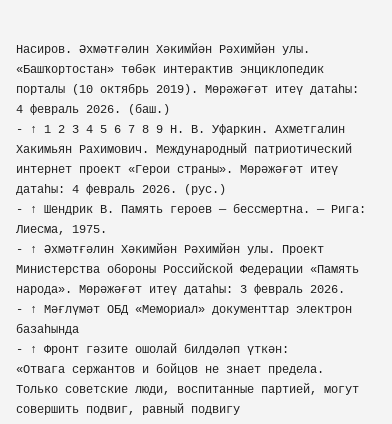Насиров. Әхмәтғәлин Хәкимйән Рәхимйән улы. «Башҡортостан» төбәк интерактив энциклопедик порталы (10 октябрь 2019). Мөрәжәғәт итеү датаһы: 4 февраль 2026. (баш.)
- ↑ 1 2 3 4 5 6 7 8 9 Н. В. Уфаркин. Ахметгалин Хакимьян Рахимович. Международный патриотический интернет проект «Герои страны». Мөрәжәғәт итеү датаһы: 4 февраль 2026. (рус.)
- ↑ Шендрик В. Память героев — бессмертна. — Рига: Лиесма, 1975.
- ↑ Әхмәтғәлин Хәкимйән Рәхимйән улы. Проект Министерства обороны Российской Федерации «Память народа». Мөрәжәғәт итеү датаһы: 3 февраль 2026.
- ↑ Мәғлүмәт ОБД «Мемориал» документтар электрон базаһында
- ↑ Фронт гәзите ошолай билдәләп үткән:
«Отвага сержантов и бойцов не знает предела. Только советские люди, воспитанные партией, могут совершить подвиг, равный подвигу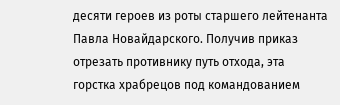десяти героев из роты старшего лейтенанта Павла Новайдарского. Получив приказ отрезать противнику путь отхода, эта горстка храбрецов под командованием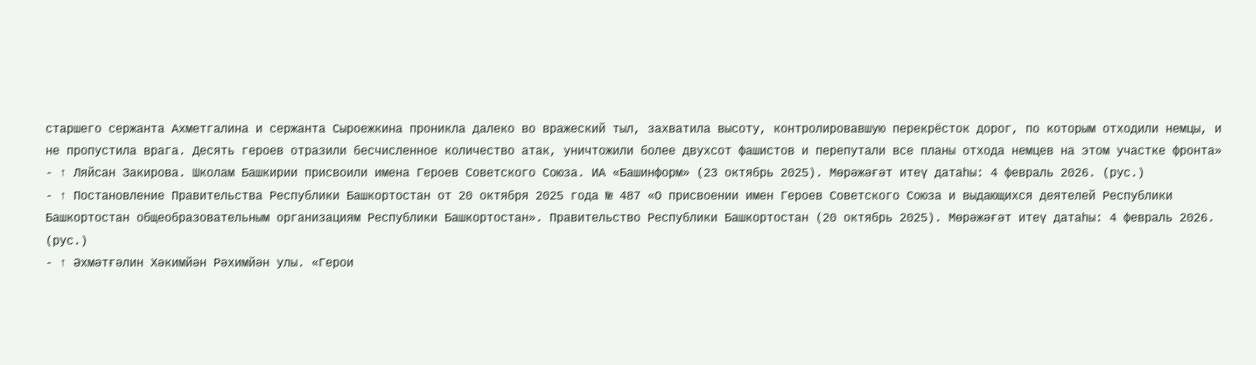старшего сержанта Ахметгалина и сержанта Сыроежкина проникла далеко во вражеский тыл, захватила высоту, контролировавшую перекрёсток дорог, по которым отходили немцы, и не пропустила врага. Десять героев отразили бесчисленное количество атак, уничтожили более двухсот фашистов и перепутали все планы отхода немцев на этом участке фронта»
- ↑ Ляйсан Закирова. Школам Башкирии присвоили имена Героев Советского Союза. ИА «Башинформ» (23 октябрь 2025). Мөрәжәғәт итеү датаһы: 4 февраль 2026. (рус.)
- ↑ Постановление Правительства Республики Башкортостан от 20 октября 2025 года № 487 «О присвоении имен Героев Советского Союза и выдающихся деятелей Республики Башкортостан общеобразовательным организациям Республики Башкортостан». Правительство Республики Башкортостан (20 октябрь 2025). Мөрәжәғәт итеү датаһы: 4 февраль 2026. (рус.)
- ↑ Әхмәтғәлин Хәкимйән Рәхимйән улы. «Герои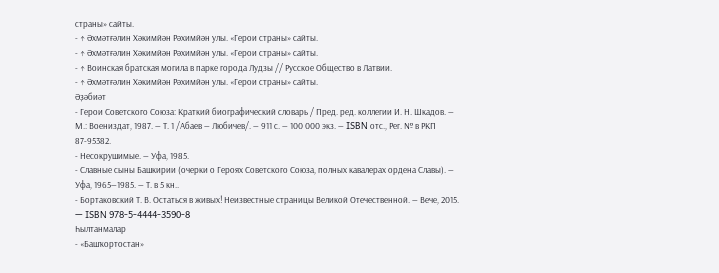страны» сайты.
- ↑ Әхмәтғәлин Хәкимйән Рәхимйән улы. «Герои страны» сайты.
- ↑ Әхмәтғәлин Хәкимйән Рәхимйән улы. «Герои страны» сайты.
- ↑ Воинская братская могила в парке города Лудзы // Русское Общество в Латвии.
- ↑ Әхмәтғәлин Хәкимйән Рәхимйән улы. «Герои страны» сайты.
Әҙәбиәт
- Герои Советского Союза: Краткий биографический словарь / Пред. ред. коллегии И. Н. Шкадов. — М.: Воениздат, 1987. — Т. 1 /Абаев — Любичев/. — 911 с. — 100 000 экз. — ISBN отс., Рег. № в РКП 87-95382.
- Несокрушимые. — Уфа, 1985.
- Славные сыны Башкирии (очерки о Героях Советского Союза, полных кавалерах ордена Славы). — Уфа, 1965—1985. — Т. в 5 кн..
- Бортаковский Т. В. Остаться в живых! Неизвестные страницы Великой Отечественной. — Вече, 2015. — ISBN 978-5-4444-3590-8
Һылтанмалар
- «Башҡортостан»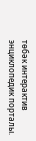төбәк интерактив энциклопедик порталы.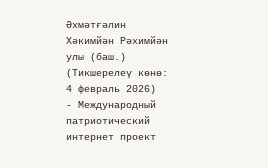Әхмәтғәлин Хәкимйән Рәхимйән улы (баш.) (Тикшерелеү көнө: 4 февраль 2026)
- Международный патриотический интернет проект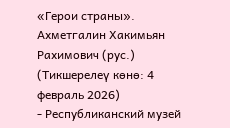«Герои страны». Ахметгалин Хакимьян Рахимович (рус.) (Тикшерелеү көнө: 4 февраль 2026)
- Республиканский музей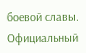боевой славы. Официальный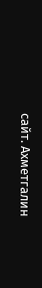сайт. Ахметгалин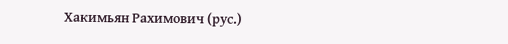Хакимьян Рахимович (рус.)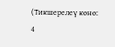(Тикшерелеү көнө: 4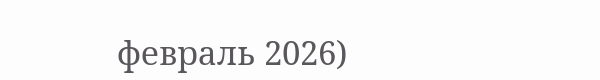февраль 2026)